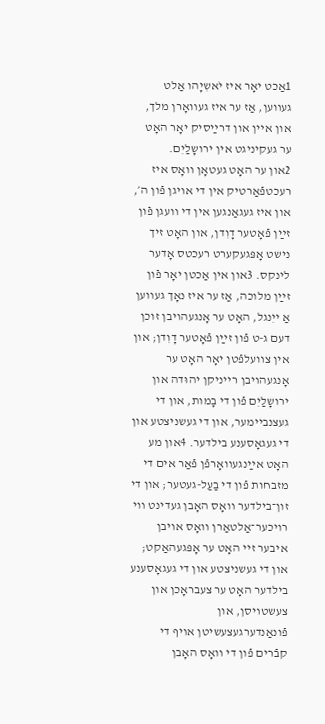1אַכט יאָר איז יֹאשִיָהו אַלט געװען, אַז ער איז געװאָרן מלך, און אײן און דרײַסיק יאָר האָט ער געקיניגט אין ירושָלַיִם.
2און ער האָט געטאָן װאָס איז רעכטפֿאַרטיק אין די אױגן פֿון ה׳, און איז געגאַנגען אין די װעגן פֿון זײַן פֿאָטער דָוִדן, און האָט זיך נישט אָפּגעקערט רעכטס אָדער לינקס. 3און אין אַכטן יאָר פֿון זײַן מלוכה, אַז ער איז נאָך געװען אַ ייִנגל, האָט ער אָנגעהױבן זוכן דעם ג-ט פֿון זײַן פֿאָטער דָוִדן; און אין צװעלפֿטן יאָר האָט ער אָנגעהױבן רײניקן יהוּדה און ירושָלַיִם פֿון די בָמות, און די געצנבײמער, און די געשניצטע און די געגאָסענע בילדער. 4און מע האָט אײַנגעװאָרפֿן פֿאַר אים די מזבחות פֿון די בַעַל-געטער; און די זון־בילדער װאָס האָבן געדינט װי רויכער־אַלטאַרן װאָס אױבן איבער זײ האָט ער אָפּגעהאַקט; און די געשניצטע און די געגאָסענע בילדער האָט ער צעבראָכן און צעשטױסן, און פֿונאַנדערגעצעשיטן אױף די קבֿרים פֿון די װאָס האָבן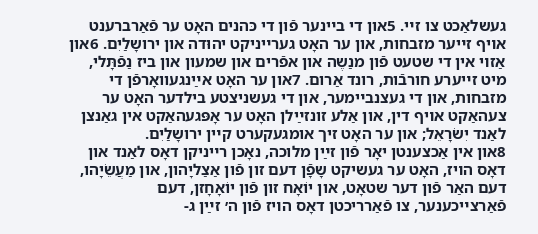געשלאַכט צו זײ. 5און די בײנער פֿון די כּהנים האָט ער פֿאַרברענט אױף זײער מזבחות, און ער האָט גערײניקט יהוּדה און ירושָלַיִם. 6און אַזױ אין די שטעט פֿון מנַשֶה און אפֿרים און שמעון און ביז נַפֿתָּלי, מיט זײערע חורבֿות, רונד אַרום. 7און ער האָט אײַנגעװאָרפֿן די מזבחות, און די געצנבײמער, און די געשניצטע בילדער האָט ער צעהאַקט אױף דין, און אַלע זונזײַלן האָט ער אָפּגעהאַקט אין גאַנצן לאַנד יִשׂרָאֵל; און ער האָט זיך אומגעקערט קײן ירושָלַיִם.
8און אין אַכצענטן יאָר פֿון זײַן מלוכה, נאָכן רײניקן דאָס לאַנד און דאָס הױז, האָט ער געשיקט שָפָֿן דעם זון פֿון אַצַליָהון, און מַעֲשֵׂיָהו, דעם האַר פֿון דער שטאָט, און יוֹאָח זון פֿון יוֹאָחָזן, דעם פֿאַרצײכענער, צו פֿאַרריכטן דאָס הױז פֿון ה׳ זײַן ג-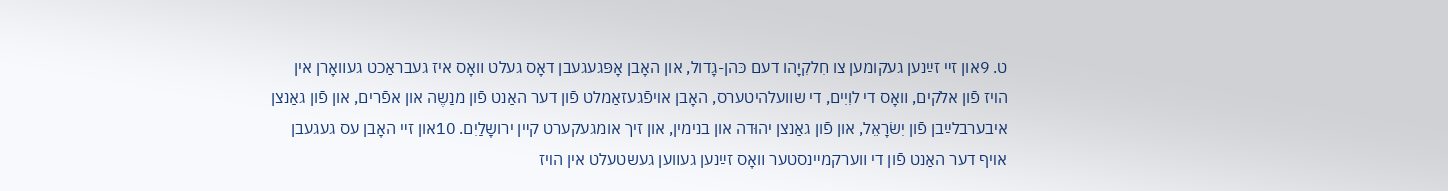ט. 9און זײ זײַנען געקומען צו חִלקִיָהו דעם כּהן-גָדול, און האָבן אָפּגעגעבן דאָס געלט װאָס איז געבראַכט געװאָרן אין הױז פֿון אלֹקים, װאָס די לוִיִים, די שװעלהיטערס, האָבן אױפֿגעזאַמלט פֿון דער האַנט פֿון מנַשֶה און אפֿרים, און פֿון גאַנצן איבערבלײַבן פֿון יִשׂרָאֵל, און פֿון גאַנצן יהוּדה און בנימין, און זיך אומגעקערט קײן ירושָלַיִם. 10און זײ האָבן עס געגעבן אױף דער האַנט פֿון די װערקמײנסטער װאָס זײַנען געװען געשטעלט אין הױז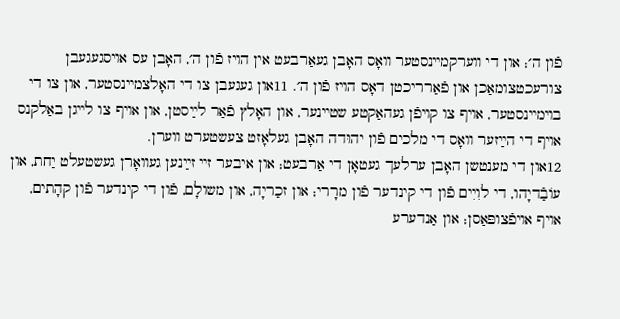פֿון ה׳; און די װערקמײנסטער װאָס האָבן געאַרבעט אין הױז פֿון ה׳, האָבן עס אױסגעגעבן צורעכטצומאַכן און פֿאַרריכטן דאָס הױז פֿון ה׳. 11און געגעבן צו די האָלצמײנסטער, און צו די בױמײנסטער, אױף צו קױפֿן געהאַקטע שטײנער, און האָלץ פֿאַר לײַסטן, און אױף צו לײגן באַלקנס אױף די הײַזער װאָס די מלכים פֿון יהוּדה האָבן געלאָזט צעשטערט װערן.
12און די מענטשן האָבן ערלעך געטאָן די אַרבעט; און איבער זײ זײַנען געװאָרן געשטעלט יַחת, און עוֹבַֿדיָהו, די לוִיִים פֿון די קינדער פֿון מרָרי; און זכַריָה, און משולָם, פֿון די קינדער פֿון קהָתים, אױף אױפֿצופּאַסן; און אַנדערע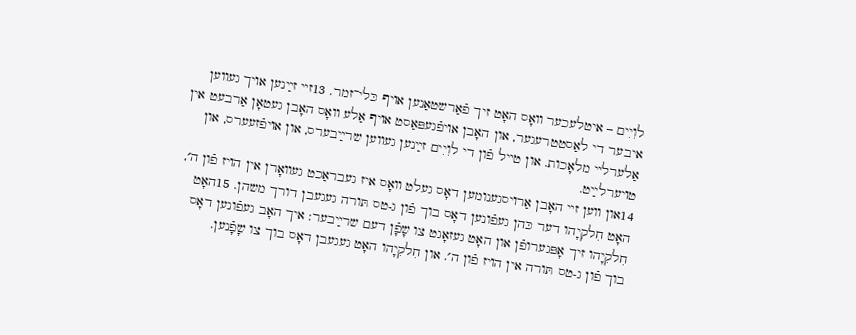לוִיִים – איטלעכער װאָס האָט זיך פֿאַרשטאַנען אױף כּלי־זמר. 13זײ זײַנען אױך געװען איבער די לאַסטטרעגער, און האָבן אױפֿגעפּאַסט אױף אַלע װאָס האָבן געטאָן אַרבעט אין אַלערלײ מלאָכות. און טײל פֿון די לוִיִים זײַנען געװען שרײַבערס, און אױפֿזעערס, און טױערלײַט.
14און װען זײ האָבן אַרױסגענומען דאָס געלט װאָס איז געבראַכט געװאָרן אין הױז פֿון ה׳, האָט חִלקִיָהו דער כּהן געפֿונען דאָס בוך פֿון ג-טס תּורה געגעבן דורך משהן. 15האָט חִלקִיָהו זיך אָפּגערופֿן און האָט געזאָגט צו שָפָֿן דעם שרײַבער: איך האָב געפֿונען דאָס בוך פֿון ג-טס תּורה אין הױז פֿון ה׳. און חִלקִיָהו האָט געגעבן דאָס בוך צו שָפָֿנען.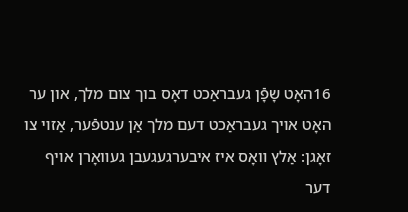16האָט שָפָֿן געבראַכט דאָס בוך צום מלך, און ער האָט אױך געבראַכט דעם מלך אַן ענטפֿער, אַזױ צו זאָגן: אַלץ װאָס איז איבערגעגעבן געװאָרן אױף דער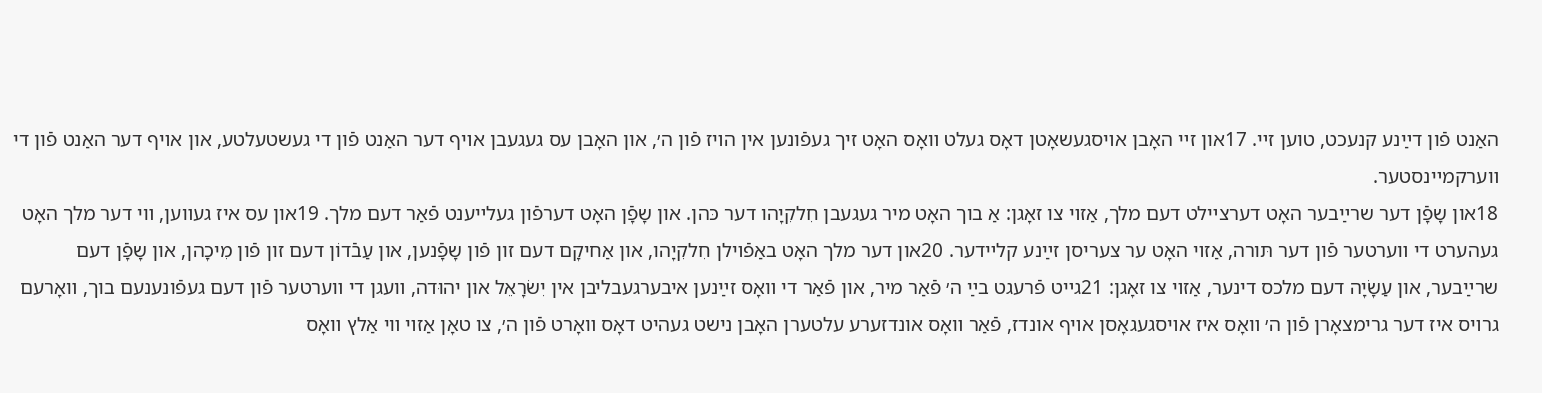האַנט פֿון דײַנע קנעכט, טוען זײ. 17און זײ האָבן אױסגעשאָטן דאָס געלט װאָס האָט זיך געפֿונען אין הױז פֿון ה׳, און האָבן עס געגעבן אױף דער האַנט פֿון די געשטעלטע, און אױף דער האַנט פֿון די װערקמײנסטער.
18און שָפָֿן דער שרײַבער האָט דערצײלט דעם מלך, אַזױ צו זאָגן: אַ בוך האָט מיר געגעבן חִלקִיָהו דער כּהן. און שָפָֿן האָט דערפֿון געלײענט פֿאַר דעם מלך. 19און עס איז געװען, װי דער מלך האָט געהערט די װערטער פֿון דער תּורה, אַזױ האָט ער צעריסן זײַנע קלײדער. 20און דער מלך האָט באַפֿױלן חִלקִיָהו, און אַחיקָם דעם זון פֿון שָפָֿנען, און עַבֿדוֹן דעם זון פֿון מִיכָהן, און שָפָֿן דעם שרײַבער, און עַשָׂיָה דעם מלכס דינער, אַזױ צו זאָגן: 21גײט פֿרעגט בײַ ה׳ פֿאַר מיר, און פֿאַר די װאָס זײַנען איבערגעבליבן אין יִשׂרָאֵל און יהוּדה, װעגן די װערטער פֿון דעם געפֿונענעם בוך, װאָרעם גרױס איז דער גרימצאָרן פֿון ה׳ װאָס איז אױסגעגאָסן אױף אונדז, פֿאַר װאָס אונדזערע עלטערן האָבן נישט געהיט דאָס װאָרט פֿון ה׳, צו טאָן אַזױ װי אַלץ װאָס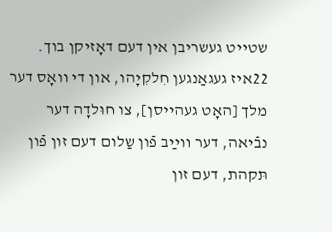שטײט געשריבן אין דעם דאָזיקן בוך.
22איז געגאַנגען חִלקִיָהו, און די װאָס דער מלך [האָט געהײסן], צו חוּלדָה דער נבֿיאה, דער װײַב פֿון שַלום דעם זון פֿון תּקהת, דעם זון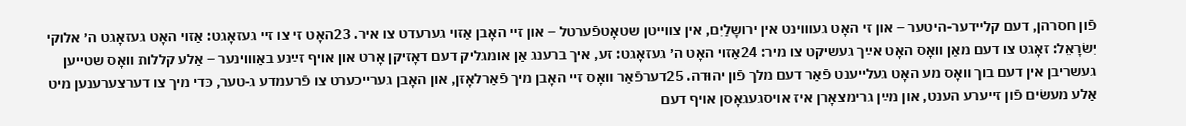פֿון חסרהן, דעם קלײדער-היטער – און זי האָט געװױנט אין ירושָלַיִם, אין צװײטן שטאָטפֿערטל – און זײ האָבן אַזױ גערעדט צו איר. 23האָט זי צו זײ געזאָגט: אַזױ האָט געזאָגט ה׳ אלוקי יִשׂרָאֵל: זאָגט צו דעם מאַן װאָס האָט אײַך געשיקט צו מיר: 24אַזױ האָט ה׳ געזאָגט: זע, איך ברענג אַן אומגליק דעם דאָזיקן אָרט און אױף זײַנע באַװױנער – אַלע קללות װאָס שטײען געשריבן אין דעם בוך װאָס מע האָט געלײענט פֿאַר דעם מלך פֿון יהוּדה. 25דערפֿאַר װאָס זײ האָבן מיך פֿאַרלאָזן, און האָבן גערײכערט צו פֿרעמדע ג‑טער, כּדי מיך צו דערצערענען מיט אַלע מעשׂים פֿון זײערע הענט, און מײַן גרימצאָרן איז אױסגעגאָסן אױף דעם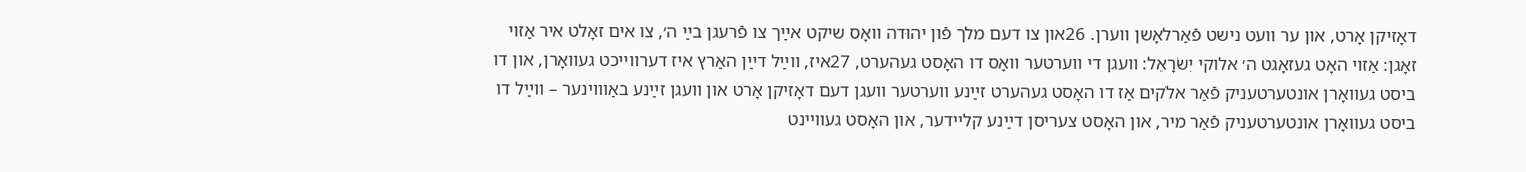דאָזיקן אָרט, און ער װעט נישט פֿאַרלאָשן װערן. 26און צו דעם מלך פֿון יהוּדה װאָס שיקט אײַך צו פֿרעגן בײַ ה׳, צו אים זאָלט איר אַזױ זאָגן: אַזױ האָט געזאָגט ה׳ אלוקי יִשׂרָאֵל: װעגן די װערטער װאָס דו האָסט געהערט, 27איז, װײַל דײַן האַרץ איז דערװײכט געװאָרן, און דו ביסט געװאָרן אונטערטעניק פֿאַר אלֹקים אַז דו האָסט געהערט זײַנע װערטער װעגן דעם דאָזיקן אָרט און װעגן זײַנע באַװױנער – װײַל דו ביסט געװאָרן אונטערטעניק פֿאַר מיר, און האָסט צעריסן דײַנע קלײדער, און האָסט געװײנט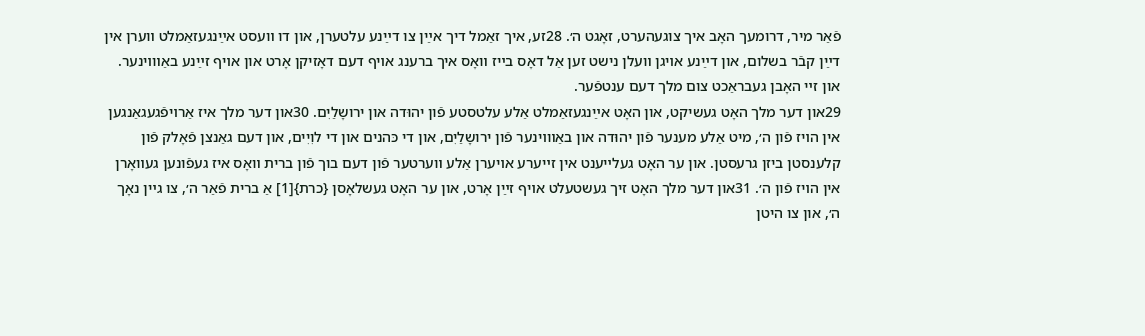פֿאַר מיר, דרומעך האָב איך צוגעהערט, זאָגט ה׳. 28זע, איך זאַמל דיך אײַן צו דײַנע עלטערן, און דו װעסט אײַנגעזאַמלט װערן אין דײַן קבֿר בשלום, און דײַנע אױגן װעלן נישט זען אַל דאָס בײז װאָס איך ברענג אױף דעם דאָזיקן אָרט און אױף זײַנע באַװױנער. און זײ האָבן געבראַכט צום מלך דעם ענטפֿער.
29און דער מלך האָט געשיקט, און האָט אײַנגעזאַמלט אַלע עלטסטע פֿון יהוּדה און ירושָלַיִם. 30און דער מלך איז אַרױפֿגעגאַנגען אין הױז פֿון ה׳, מיט אַלע מענער פֿון יהוּדה און באַװױנער פֿון ירושָלַיִם, און די כּהנים און די לוִיִים, און דעם גאַנצן פֿאָלק פֿון קלענסטן ביזן גרעסטן. און ער האָט געלײענט אין זײערע אױערן אַלע װערטער פֿון דעם בוך פֿון ברית װאָס איז געפֿונען געװאָרן אין הױז פֿון ה׳. 31און דער מלך האָט זיך געשטעלט אױף זײַן אָרט, און ער האָט געשלאָסן {כרת}[1] אַ ברית פֿאַר ה׳, צו גײן נאָך ה׳, און צו היטן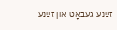זײַנע געבאָט און זײַנע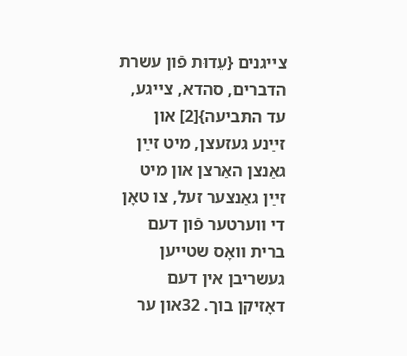צײגנים {עֵדוּת פֿון עשרת הדברים, סהדא, צײגע, עד התּביעה}[2] און זײַנע געזעצן, מיט זײַן גאַנצן האַרצן און מיט זײַן גאַנצער זעל, צו טאָן די װערטער פֿון דעם ברית װאָס שטײען געשריבן אין דעם דאָזיקן בוך. 32און ער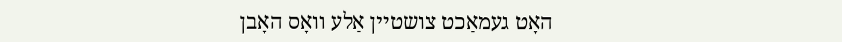האָט געמאַכט צושטײן אַלע װאָס האָבן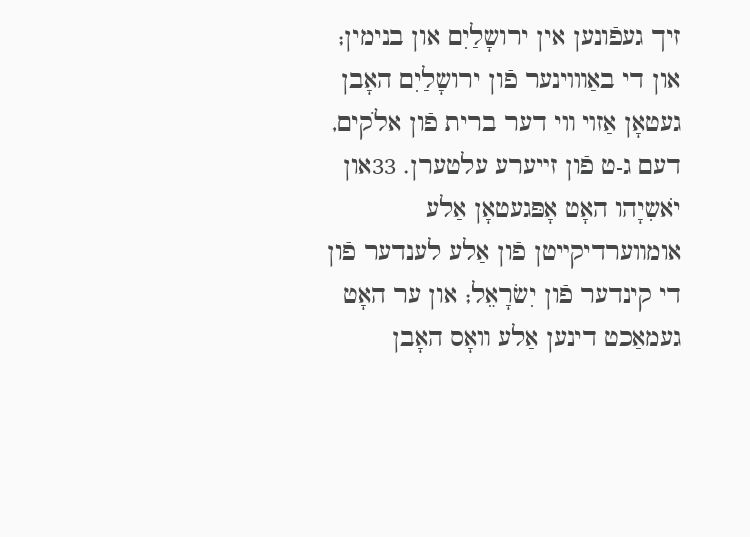זיך געפֿונען אין ירושָלַיִם און בנימין; און די באַװױנער פֿון ירושָלַיִם האָבן געטאָן אַזױ װי דער ברית פֿון אלֹקים, דעם ג-ט פֿון זײערע עלטערן. 33און יֹאשִיָהו האָט אָפּגעטאָן אַלע אומװערדיקײטן פֿון אַלע לענדער פֿון די קינדער פֿון יִשׂרָאֵל; און ער האָט געמאַכט דינען אַלע װאָס האָבן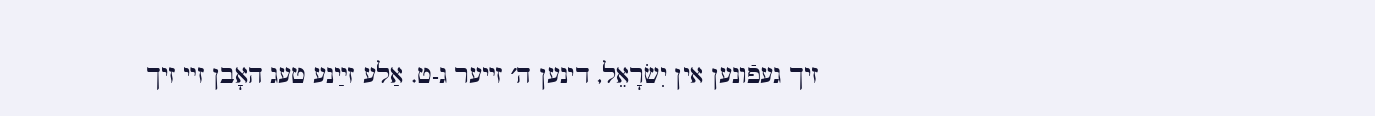זיך געפֿונען אין יִשׂרָאֵל, דינען ה׳ זײער ג-ט. אַלע זײַנע טעג האָבן זײ זיך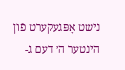נישט אָפּגעקערט פֿון הינטער ה׳ דעם ג-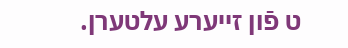ט פֿון זײערע עלטערן.